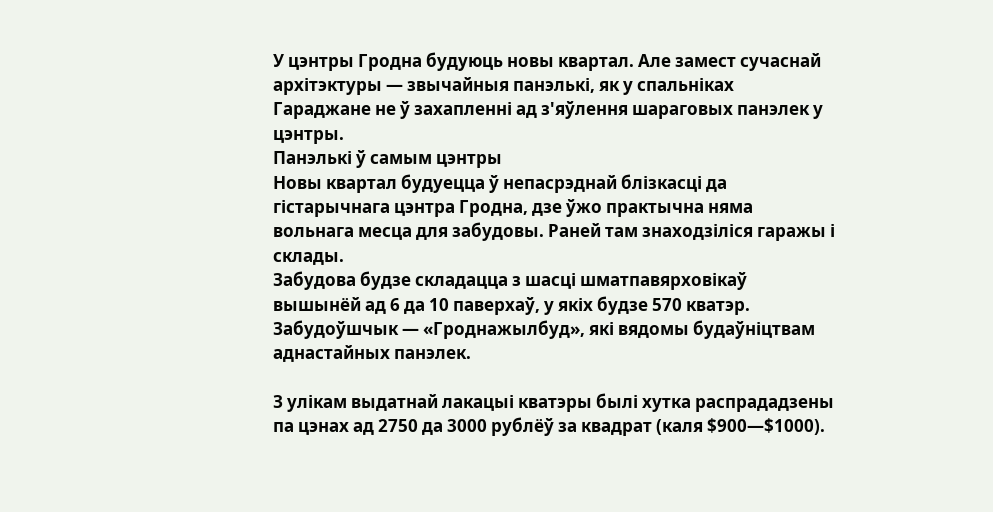У цэнтры Гродна будуюць новы квартал. Але замест сучаснай архітэктуры — звычайныя панэлькі, як у спальніках
Гараджане не ў захапленні ад з'яўлення шараговых панэлек у цэнтры.
Панэлькі ў самым цэнтры
Новы квартал будуецца ў непасрэднай блізкасці да гістарычнага цэнтра Гродна, дзе ўжо практычна няма вольнага месца для забудовы. Раней там знаходзіліся гаражы і склады.
Забудова будзе складацца з шасці шматпавярховікаў вышынёй ад 6 да 10 паверхаў, у якіх будзе 570 кватэр. Забудоўшчык — «Гроднажылбуд», які вядомы будаўніцтвам аднастайных панэлек.

З улікам выдатнай лакацыі кватэры былі хутка распрададзены па цэнах ад 2750 да 3000 рублёў за квадрат (каля $900—$1000).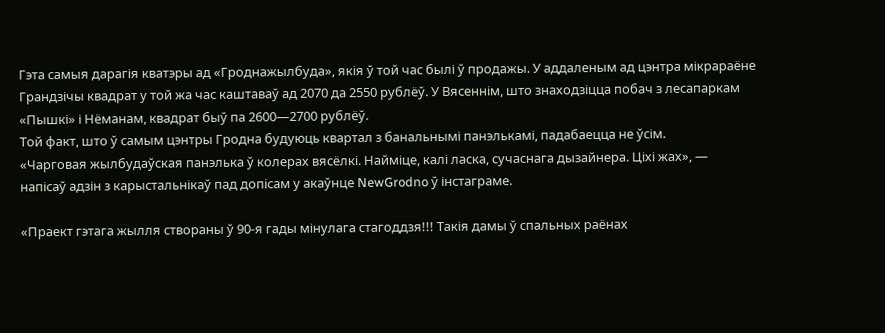Гэта самыя дарагія кватэры ад «Гроднажылбуда», якія ў той час былі ў продажы. У аддаленым ад цэнтра мікрараёне Грандзічы квадрат у той жа час каштаваў ад 2070 да 2550 рублёў. У Вясеннім, што знаходзіцца побач з лесапаркам «Пышкі» і Нёманам, квадрат быў па 2600—2700 рублёў.
Той факт, што ў самым цэнтры Гродна будуюць квартал з банальнымі панэлькамі, падабаецца не ўсім.
«Чарговая жылбудаўская панэлька ў колерах вясёлкі. Найміце, калі ласка, сучаснага дызайнера. Ціхі жах», —
напісаў адзін з карыстальнікаў пад допісам у акаўнце NewGrodno ў інстаграме.

«Праект гэтага жылля створаны ў 90‑я гады мінулага стагоддзя!!! Такія дамы ў спальных раёнах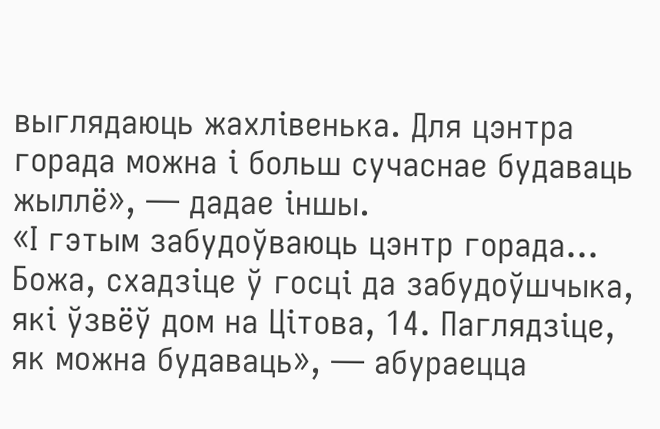выглядаюць жахлівенька. Для цэнтра горада можна і больш сучаснае будаваць жыллё», — дадае іншы.
«І гэтым забудоўваюць цэнтр горада… Божа, схадзіце ў госці да забудоўшчыка, які ўзвёў дом на Цітова, 14. Паглядзіце, як можна будаваць», — абураецца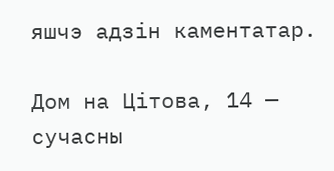яшчэ адзін каментатар.

Дом на Цітова, 14 — сучасны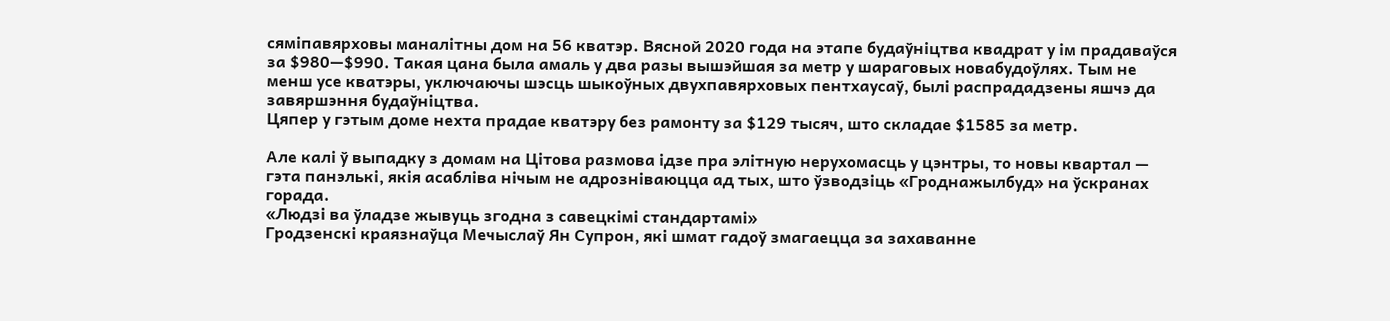сяміпавярховы маналітны дом на 56 кватэр. Вясной 2020 года на этапе будаўніцтва квадрат у ім прадаваўся за $980—$990. Такая цана была амаль у два разы вышэйшая за метр у шараговых новабудоўлях. Тым не менш усе кватэры, уключаючы шэсць шыкоўных двухпавярховых пентхаусаў, былі распрададзены яшчэ да завяршэння будаўніцтва.
Цяпер у гэтым доме нехта прадае кватэру без рамонту за $129 тысяч, што складае $1585 за метр.

Але калі ў выпадку з домам на Цітова размова ідзе пра элітную нерухомасць у цэнтры, то новы квартал — гэта панэлькі, якія асабліва нічым не адрозніваюцца ад тых, што ўзводзіць «Гроднажылбуд» на ўскранах горада.
«Людзі ва ўладзе жывуць згодна з савецкімі стандартамі»
Гродзенскі краязнаўца Мечыслаў Ян Супрон, які шмат гадоў змагаецца за захаванне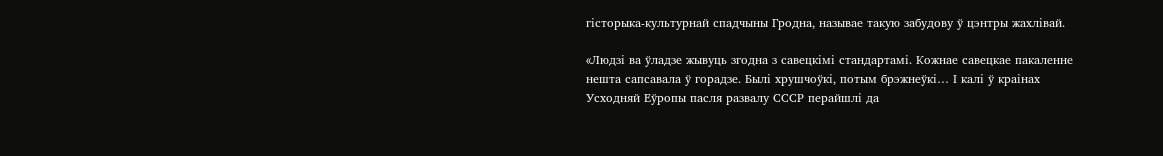гісторыка-культурнай спадчыны Гродна, называе такую забудову ў цэнтры жахлівай.

«Людзі ва ўладзе жывуць згодна з савецкімі стандартамі. Кожнае савецкае пакаленне нешта сапсавала ў горадзе. Былі хрушчоўкі, потым брэжнеўкі… І калі ў краінах Усходняй Еўропы пасля развалу СССР перайшлі да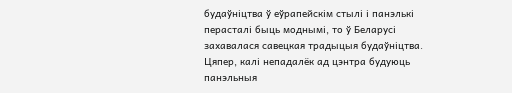будаўніцтва ў еўрапейскім стылі і панэлькі перасталі быць моднымі, то ў Беларусі захавалася савецкая традыцыя будаўніцтва.
Цяпер, калі непадалёк ад цэнтра будуюць панэльныя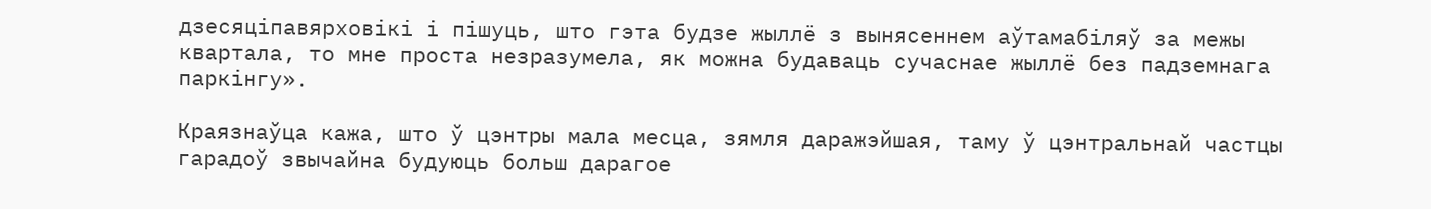дзесяціпавярховікі і пішуць, што гэта будзе жыллё з вынясеннем аўтамабіляў за межы квартала, то мне проста незразумела, як можна будаваць сучаснае жыллё без падземнага паркінгу».

Краязнаўца кажа, што ў цэнтры мала месца, зямля даражэйшая, таму ў цэнтральнай частцы гарадоў звычайна будуюць больш дарагое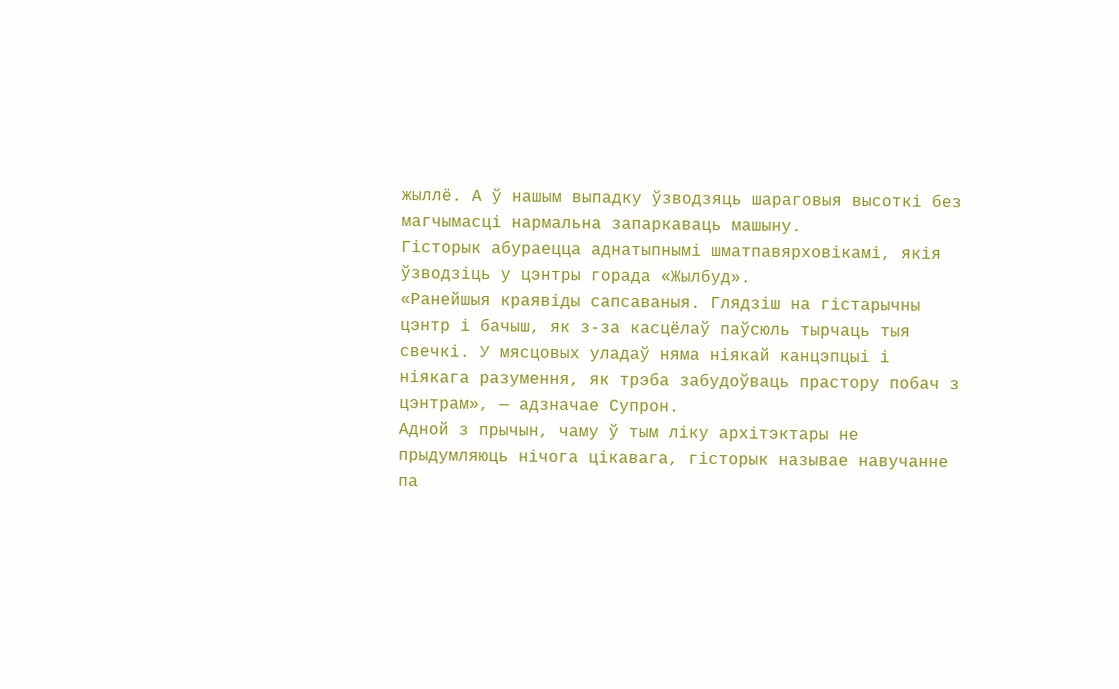жыллё. А ў нашым выпадку ўзводзяць шараговыя высоткі без магчымасці нармальна запаркаваць машыну.
Гісторык абураецца аднатыпнымі шматпавярховікамі, якія ўзводзіць у цэнтры горада «Жылбуд».
«Ранейшыя краявіды сапсаваныя. Глядзіш на гістарычны цэнтр і бачыш, як з-за касцёлаў паўсюль тырчаць тыя свечкі. У мясцовых уладаў няма ніякай канцэпцыі і ніякага разумення, як трэба забудоўваць прастору побач з цэнтрам», — адзначае Супрон.
Адной з прычын, чаму ў тым ліку архітэктары не прыдумляюць нічога цікавага, гісторык называе навучанне па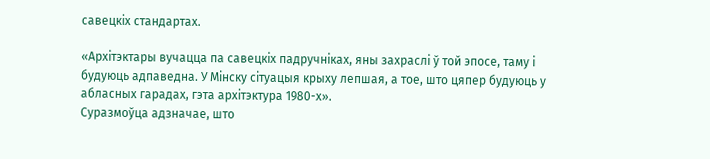савецкіх стандартах.

«Архітэктары вучацца па савецкіх падручніках, яны захраслі ў той эпосе, таму і будуюць адпаведна. У Мінску сітуацыя крыху лепшая, а тое, што цяпер будуюць у абласных гарадах, гэта архітэктура 1980-х».
Суразмоўца адзначае, што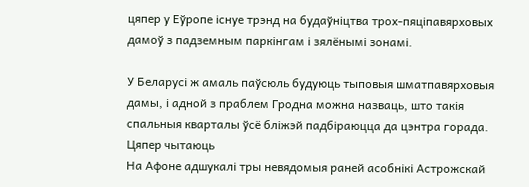цяпер у Еўропе існуе трэнд на будаўніцтва трох-пяціпавярховых дамоў з падземным паркінгам і зялёнымі зонамі.

У Беларусі ж амаль паўсюль будуюць тыповыя шматпавярховыя дамы, і адной з праблем Гродна можна назваць, што такія спальныя кварталы ўсё бліжэй падбіраюцца да цэнтра горада.
Цяпер чытаюць
На Афоне адшукалі тры невядомыя раней асобнікі Астрожскай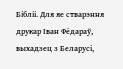Бібліі. Для яе стварэння друкар Іван Фёдараў, выхадзец з Беларусі,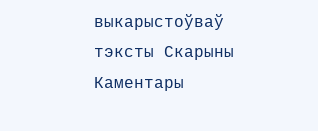выкарыстоўваў тэксты Скарыны
Каментары